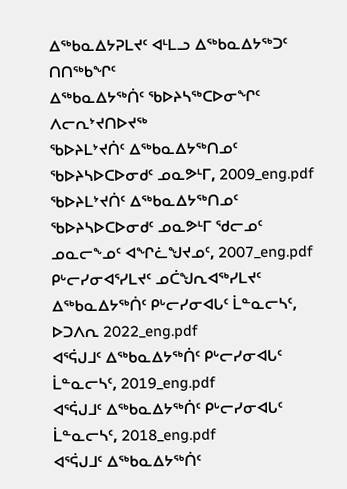ᐃᖅᑲᓇᐃᔭᕈᒪᔪᑦ ᐊᒻᒪᓗ ᐃᖅᑲᓇᐃᔭᖅᑐᑦ ᑎᑎᖅᑲᖏᑦ
ᐃᖅᑲᓇᐃᔭᖅᑏᑦ ᖃᐅᔨᓴᖅᑕᐅᓂᖏᑦ
ᐱᓕᕆᔾᔪᑎᐅᔪᖅ
ᖃᐅᔨᒪᔾᔪᑏᑦ ᐃᖅᑲᓇᐃᔭᖅᑎᓄᑦ ᖃᐅᔨᓴᐅᑕᐅᓂᑯᑦ ᓄᓇᕗᒻᒥ, 2009_eng.pdf
ᖃᐅᔨᒪᔾᔪᑏᑦ ᐃᖅᑲᓇᐃᔭᖅᑎᓄᑦ ᖃᐅᔨᓴᐅᑕᐅᓂᑯᑦ ᓄᓇᕗᒻᒥ ᖁᓕᓄᑦ ᓄᓇᓕᖕᓄᑦ ᐊᖏᓛᖑᔪᓄᑦ, 2007_eng.pdf
ᑭᒡᓕᓯᓂᐊᕐᓯᒪᔪᑦ ᓄᑖᖑᕆᐊᖅᓯᒪᔪᑦ
ᐃᖅᑲᓇᐃᔭᖅᑏᑦ ᑭᒡᓕᓯᓂᐊᒐᑦ ᒫᓐᓇᓕᓴᑦ,   ᐅᑐᐱᕆ 2022_eng.pdf
ᐊᕐᕌᒍᒧᑦ ᐃᖅᑲᓇᐃᔭᖅᑏᑦ ᑭᒡᓕᓯᓂᐊᒐᑦ ᒫᓐᓇᓕᓴᑦ, 2019_eng.pdf
ᐊᕐᕌᒍᒧᑦ ᐃᖅᑲᓇᐃᔭᖅᑏᑦ ᑭᒡᓕᓯᓂᐊᒐᑦ ᒫᓐᓇᓕᓴᑦ, 2018_eng.pdf
ᐊᕐᕌᒍᒧᑦ ᐃᖅᑲᓇᐃᔭᖅᑏᑦ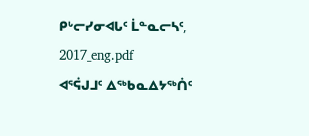ᑭᒡᓕᓯᓂᐊᒐᑦ ᒫᓐᓇᓕᓴᑦ, 2017_eng.pdf
ᐊᕐᕌᒍᒧᑦ ᐃᖅᑲᓇᐃᔭᖅᑏᑦ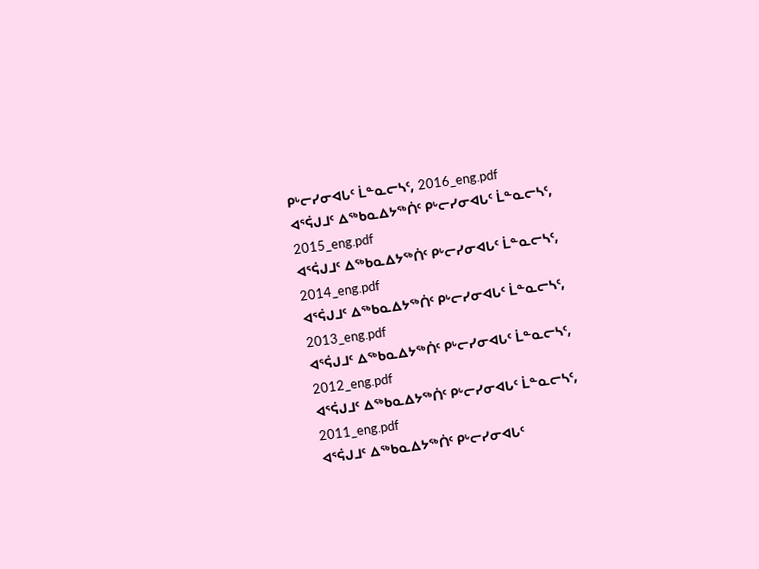ᑭᒡᓕᓯᓂᐊᒐᑦ ᒫᓐᓇᓕᓴᑦ, 2016_eng.pdf
ᐊᕐᕌᒍᒧᑦ ᐃᖅᑲᓇᐃᔭᖅᑏᑦ ᑭᒡᓕᓯᓂᐊᒐᑦ ᒫᓐᓇᓕᓴᑦ, 2015_eng.pdf
ᐊᕐᕌᒍᒧᑦ ᐃᖅᑲᓇᐃᔭᖅᑏᑦ ᑭᒡᓕᓯᓂᐊᒐᑦ ᒫᓐᓇᓕᓴᑦ, 2014_eng.pdf
ᐊᕐᕌᒍᒧᑦ ᐃᖅᑲᓇᐃᔭᖅᑏᑦ ᑭᒡᓕᓯᓂᐊᒐᑦ ᒫᓐᓇᓕᓴᑦ, 2013_eng.pdf
ᐊᕐᕌᒍᒧᑦ ᐃᖅᑲᓇᐃᔭᖅᑏᑦ ᑭᒡᓕᓯᓂᐊᒐᑦ ᒫᓐᓇᓕᓴᑦ, 2012_eng.pdf
ᐊᕐᕌᒍᒧᑦ ᐃᖅᑲᓇᐃᔭᖅᑏᑦ ᑭᒡᓕᓯᓂᐊᒐᑦ ᒫᓐᓇᓕᓴᑦ, 2011_eng.pdf
ᐊᕐᕌᒍᒧᑦ ᐃᖅᑲᓇᐃᔭᖅᑏᑦ ᑭᒡᓕᓯᓂᐊᒐᑦ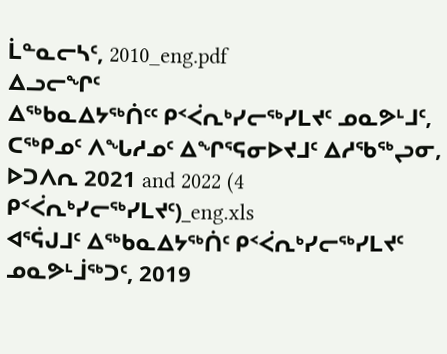ᒫᓐᓇᓕᓴᑦ, 2010_eng.pdf
ᐃᓗᓕᖏᑦ
ᐃᖅᑲᓇᐃᔭᖅᑏᑦᑦ ᑭᑉᐹᕆᒃᓯᓕᖅᓯᒪᔪᑦ ᓄᓇᕗᒻᒧᑦ, ᑕᖅᑭᓄᑦ ᐱᖓᓱᓄᑦ ᐃᖏᕐᕋᓂᐅᔪᒧᑦ ᐃᓱᖃᖅᖢᓂ, ᐅᑐᐱᕆ 2021 and 2022 (4 ᑭᑉᐹᕆᒃᓯᓕᖅᓯᒪᔪᑦ)_eng.xls
ᐊᕐᕌᒍᒧᑦ ᐃᖅᑲᓇᐃᔭᖅᑏᑦ ᑭᑉᐹᕆᒃᓯᓕᖅᓯᒪᔪᑦ ᓄᓇᕗᒻᒨᖅᑐᑦ, 2019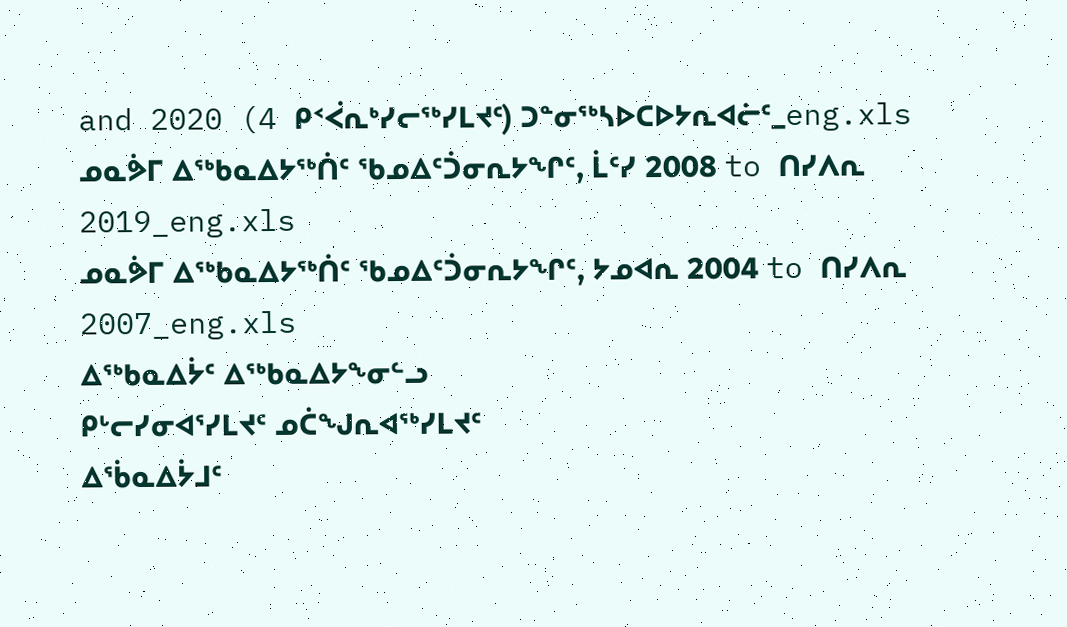and 2020 (4 ᑭᑉᐹᕆᒃᓯᓕᖅᓯᒪᔪᑦ) ᑐᓐᓂᖅᓴᐅᑕᐅᔭᕆᐊᓖᑦ_eng.xls
ᓄᓇᕘᒥ ᐃᖅᑲᓇᐃᔭᖅᑏᑦ ᖃᓄᐃᑦᑑᓂᕆᔭᖏᑦ, ᒫᑦᓯ 2008 to ᑎᓯᐱᕆ 2019_eng.xls
ᓄᓇᕘᒥ ᐃᖅᑲᓇᐃᔭᖅᑏᑦ ᖃᓄᐃᑦᑑᓂᕆᔭᖏᑦ, ᔭᓄᐊᕆ 2004 to ᑎᓯᐱᕆ 2007_eng.xls
ᐃᖅᑲᓇᐃᔮᑦ ᐃᖅᑲᓇᐃᔭᖕᓂᓪᓗ
ᑭᒡᓕᓯᓂᐊᕐᓯᒪᔪᑦ ᓄᑖᖑᕆᐊᖅᓯᒪᔪᑦ
ᐃᖄᓇᐃᔮᒧᑦ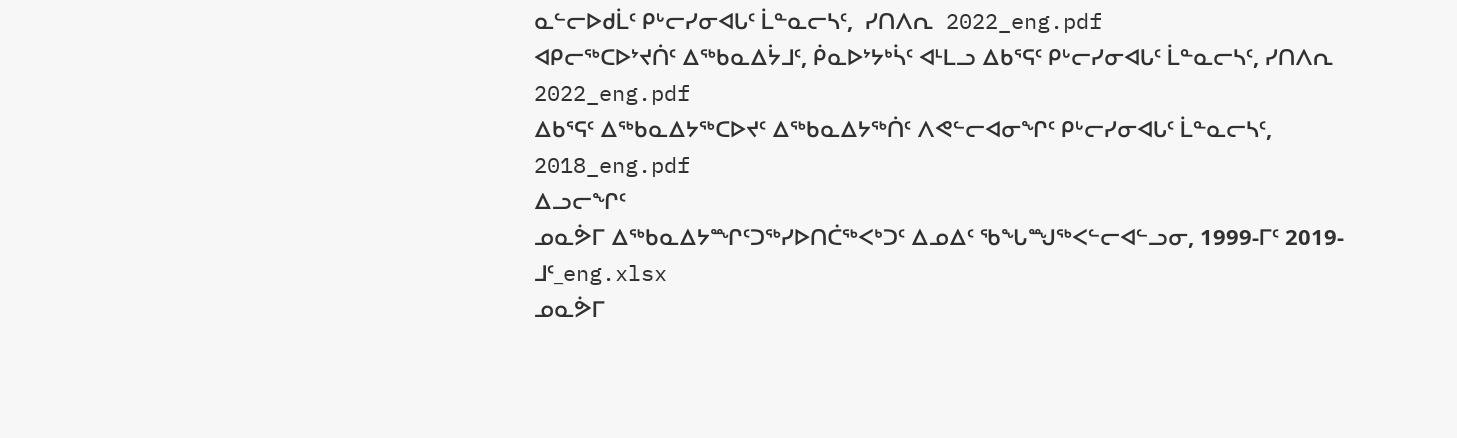ᓇᓪᓕᐅᑯᒫᑦ ᑭᒡᓕᓯᓂᐊᒐᑦ ᒫᓐᓇᓕᓴᑦ,  ᓯᑎᐱᕆ  2022_eng.pdf
ᐊᑭᓕᖅᑕᐅᔾᔪᑏᑦ ᐃᖅᑲᓇᐃᔮᒧᑦ, ᑮᓇᐅᔾᔭᒃᓵᑦ ᐊᒻᒪᓗ ᐃᑲᕐᕋᑦ ᑭᒡᓕᓯᓂᐊᒐᑦ ᒫᓐᓇᓕᓴᑦ, ᓯᑎᐱᕆ 2022_eng.pdf
ᐃᑲᕐᕋᑦ ᐃᖅᑲᓇᐃᔭᖅᑕᐅᔪᑦ ᐃᖅᑲᓇᐃᔭᖅᑏᑦ ᐱᕙᓪᓕᐊᓂᖏᑦ ᑭᒡᓕᓯᓂᐊᒐᑦ ᒫᓐᓇᓕᓴᑦ, 2018_eng.pdf
ᐃᓗᓕᖏᑦ
ᓄᓇᕘᒥ ᐃᖅᑲᓇᐃᔭᙱᑦᑐᖅᓯᐅᑎᑖᖅᐸᒃᑐᑦ ᐃᓄᐃᑦ ᖃᖓᙳᖅᐸᓪᓕᐊᓪᓗᓂ, 1999-ᒥᑦ 2019-ᒧᑦ_eng.xlsx
ᓄᓇᕘᒥ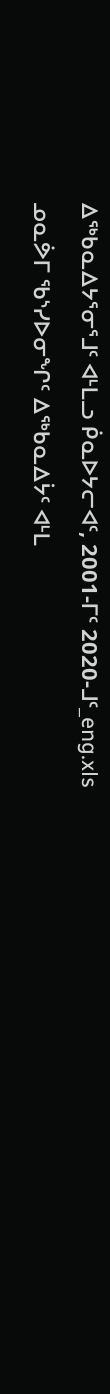ᐃᖅᑲᓇᐃᔭᕐᓂᕐᒧᑦ ᐊᒻᒪᓗ ᑮᓇᐅᔭᓕᐊᑦ, 2001-ᒥᑦ 2020-ᒧᑦ_eng.xls
ᓄᓇᕘᒥ ᖃᔅᓯᐅᓂᖏᑦ ᐃᖅᑲᓇᐃᔮᑦ ᐊᒻᒪ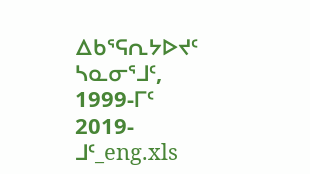ᐃᑲᕐᕋᕆᔭᐅᔪᑦ ᓴᓇᓂᕐᒧᑦ, 1999-ᒥᑦ 2019-ᒧᑦ_eng.xls